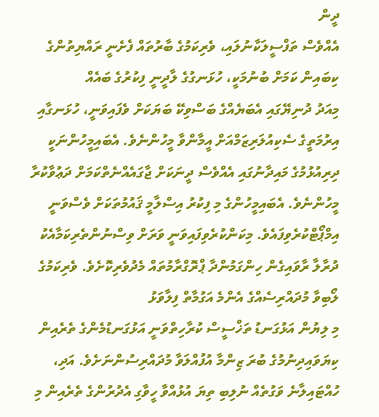ދީން
އެއްވެސް ތަފްސީލަކާނުލައި، ވެރިކަމުގެ ބާރުތައް ފެށެނީ ރައްޔިތުންގެ ކިބައިން ކަމަށް ބުނުމަކީ، ހުޅަނގުގެ ލާދީނީ ފިކުރުގެ ބައެއް
މިއަދު ދުނިޔޭގައި އެބަޔެއްގެ ބަސްވިކޭ ބަޔަކަށް ވެފައިވަނީ، ހުޅަނގާއި އިރުމަތީގެ ސެކިއުލަރިޒަމްއަށް އީމާންވާ މީހުންނެވެ. އެބައިމީހުންނަކީ ދިރިއުޅުމުގެ މައިދާނުގައި އެއްވެސް ދީނަކަށް ޖާގައެއްނެތްކަމަށް ދަޢުވާކުރާ މީހުންނެވެ. އެބައިމީހުންގެ މި ފިކުރު އިސްލާމީ ޤައުމުތަކަށް ވެސްވަނީ އިމްޕޯޓްކުރެވިފައެވެ. މިކަންކުރެވިފައިވަނީ ވަރަށް ވިސްނުންތެރިކަމާއެކު ދުރާލާ ރާވައިގެން ހިންގަމުންދާ ޕްރޮގްރާމުތައް މެދުވެރިކޮށެވެ. ވެރިކަމުގެ
ލޯބިވާ މުދައްރިސެއްގެ އެންމެ އަގުމާތް ފިލާވަޅު
މި ލިޔުން އަޅުގަނޑު ތަޚްސީސް ކުރާހިތްވަނީ އަޅުގަނޑުމެންގެ ތެރެއިން ކިޔަވައިދިނުމުގެ ބުރަ ޒިންމާ އުފުއްލަވާ މުދައްރިސުންނަށެވެ. އަދި، ހުއްޓައިލާނެ ވަގުތެއް ނުލިބި ތިޔަ އުޅުއްވާ ހީވާގި އެދުރުންގެ ތެރެއިން މި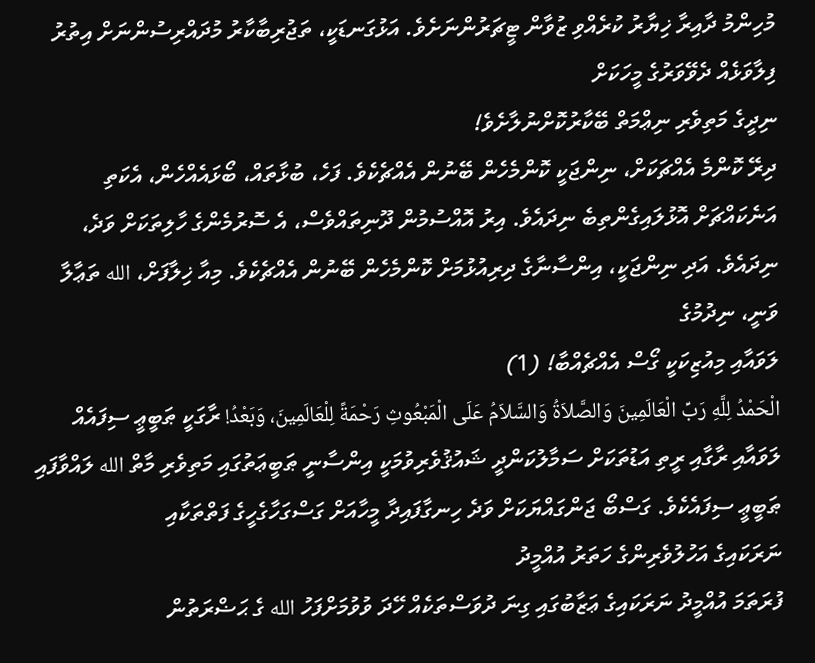މުހިންމު ދާއިރާ ޚިޔާރު ކުރެއްވި ޒުވާން ޓީޗަރުންނަށެވެ. އަޅުގަނޑަކީ، ތަޖުރިބާކާރު މުދައްރިސުންނަށް އިތުރު ފިލާވަޅެއް ދެވޭވަރުގެ މީހަކަށް
ނިދީގެ މަތިވެރި ނިޢްމަތް ބޭކާރުކޮށްނުލާށެވެ!
ދިރޭ ކޮންމެ އެއްޗަކަށް، ނިންޖަކީ ކޮންމެހެން ބޭނުން އެއްޗެކެވެ. ފަހެ، ބުޅާތައް، ބޯޅައެއްހެން، އެކަތި އަނެކައްޗަށް އޮޅުލައިގެންތިބެ ނިދައެވެ. އިރު އޮއްސުމުން ދޫނިތައްވެސް، އެ ސޮރުމެންގެ ހާލިތަކަށް ވަދެ، ނިދައެވެ. އަދި ނިންޖަކީ، އިންސާނާގެ ދިރިއުޅުމަށް ކޮންމެހެން ބޭނުން އެއްޗެކެވެ. މިއާ ޚިލާފަށް، الله ތަޢާލާ ވަނީ، ނިދުމުގެ
ލަވައާއި މިއުޒިކަކީ ގޯސް އެއްޗެއްބާ! (1)
الْحَمْدُ لِلَّهِ رَبِّ الْعَالَمِينَ وَالصَّلاَةُ وَالسَّلاَمُ عَلَى الْمَبْعُوثِ رَحْمَةً لِلْعَالَمِينَ، وَبَعْدُ! ރާގަކީ ޠަބީޢީ ސިފައެއް ލަވައާއި ރާގާއި ރީތި އަޑުތަކަށް ސަމާލުކަންދީ ޝައުޤުވެރިވުމަކީ އިންސާނީ ޠަބީޢަތުގައި މަތިވެރި މާތް الله ލައްވާފައި ޠަބީޢީ ސިފައެކެވެ. ގަސްބޯ ޖަންގައްޔަކަށް ވަދެ ހިނގާފައިދާ މީހާއަށް ގަސްގަހާގެހީގެ ފަތްތަކާއި
ނަރަކައިގެ އަހުލުވެރިންގެ ހަތަރު އުއްމީދު
ފުރަތަމަ އުއްމީދު ނަރަކައިގެ ޢަޒާބުގައި ގިނަ ދުވަސްތަކެއް ހޭދަ ވުވުމަށްފަހު الله ގެ ޙަޟްރަތުން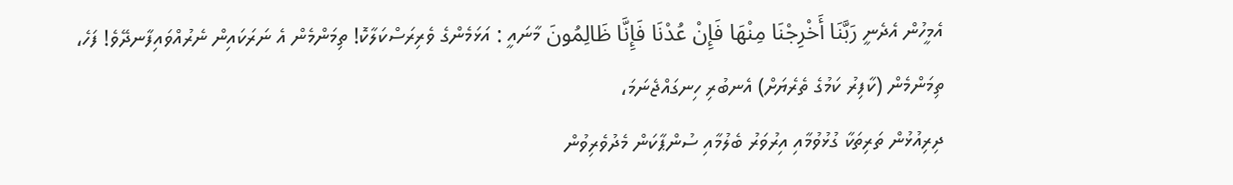އެމީހުން އެދެނީ رَبَّنَا أَخْرِجْنَا مِنْهَا فَإِنْ عُدْنَا فَإِنَّا ظَالِمُونَ މާނައީ : އަޅަމެންގެ ވެރިރަސްކަލާކޮ! ތިމަންމެން އެ ނަރަކައިން ނެރުއްވައިފާނދޭވެ! ފަހެ، ތިމަންމެން (ކާފިރު ކަމުގެ ތެރެޔަށް) އެނބުރި ހިނގައްޖެނަމަ،
ދިރިއުޅުން ތަރިތަކާ ގުޅުވުމާއި އިރުވަރު ބެލުމާއި ސުންޕާކަން މެދުވެރިވުން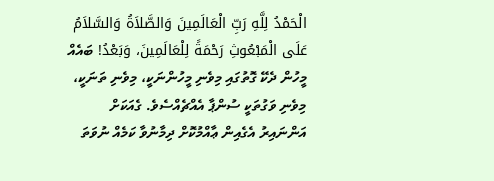الْحَمْدُ لِلَّهِ رَبِّ الْعَالَمِينَ وَالصَّلاَةُ وَالسَّلاَمُ عَلَى الْمَبْعُوثِ رَحْمَةً لِلْعَالَمِينَ، وَبَعْدُ! ބައެއް މީހުން ދެކޭ ގޮތުގައި މިވެނި މީހުންނަކީ، މިވެނި ތަނަކީ، މިވެނި ވަގުތަކީ ސުންޕާ އެއްޗެއްސެވެ. ގެއަކަށް އަންނައިރު އެގެއިން ޢާއްމުކޮށް ދިމާނުވާ ކަމެއް ނުވަތަ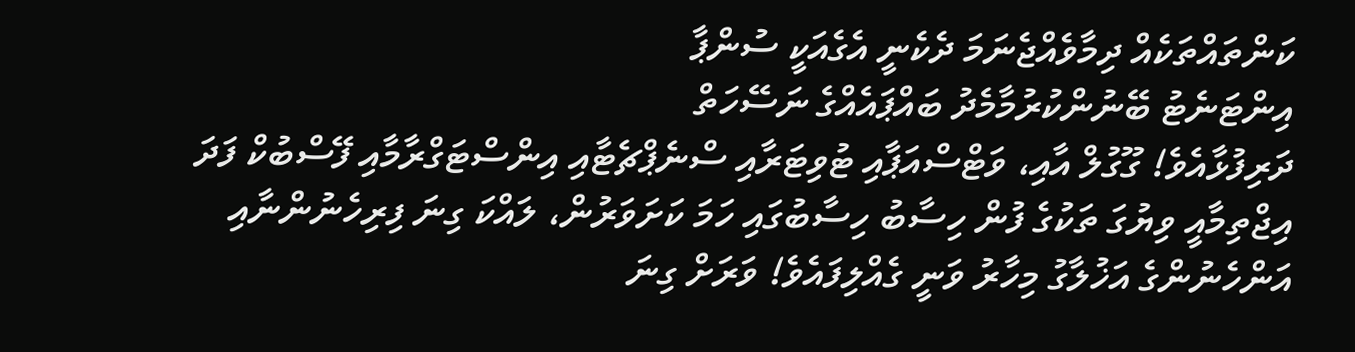ކަންތައްތަކެއް ދިމާވެއްޖެނަމަ ދެކެނީ އެގެއަކީ ސުންޕާ
އިންޓަނެޓު ބޭނުންކުރުމާމެދު ބައްޕައެއްގެ ނަސޭހަތް
ދަރިފުޅާއެވެ! ގޫގުލް އާއި، ވަޓްސްއަޕާއި ޓުވިޓަރާއި ސްނެޕްޗެޓާއި އިންސްޓަގްރާމާއި ފޭސްބުކް ފަދަ އިޖްތިމާއީ ވިޔުގަ ތަކުގެ ފުން ހިސާބު ހިސާބުގައި ހަމަ ކަށަވަރުން، ލައްކަ ގިނަ ފިރިހެނުންނާއި އަންހެނުންގެ އަޚުލާގު މިހާރު ވަނީ ގެއްލިފައެވެ! ވަރަށް ގިނަ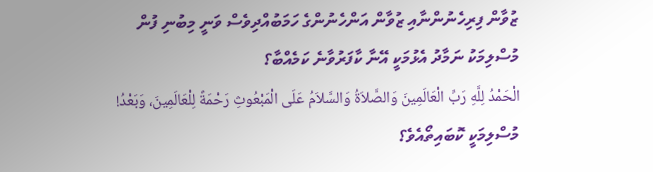ޒުވާން ފިރިހެނުންނާއި ޒުވާން އަންހެނުންގެ ހަމަބުއްދިވެސް ވަނީ މިބުނި ފުން
މުސްލިމަކު ނަމާދު އެޅުމަކީ އޭނާ ކާފަރުވާނެ ކަމެއްބާ؟
الْحَمْدُ لِلَّهِ رَبِّ الْعَالَمِينَ وَالصَّلاَةُ وَالسَّلاَمُ عَلَى الْمَبْعُوثِ رَحْمَةً لِلْعَالَمِينَ، وَبَعْدُ! މުސްލިމަކީ ކޮބައިތޯއެވެ؟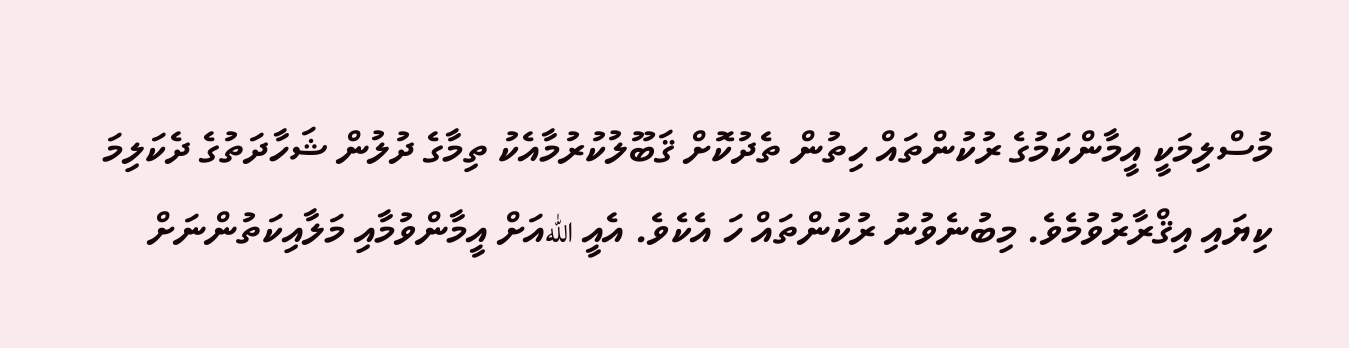މުސްލިމަކީ އީމާންކަމުގެ ރުކުންތައް ހިތުން ތެދުކޮށް ޤަބޫލުކުރުމާއެކު ތިމާގެ ދުލުން ޝަހާދަތުގެ ދެކަލިމަ ކިޔައި އިޤްރާރުވުމެވެ. މިބުނެވުނު ރުކުންތައް ހަ އެކެވެ. އެއީ اللهއަށް އީމާންވުމާއި މަލާއިކަތުންނަށް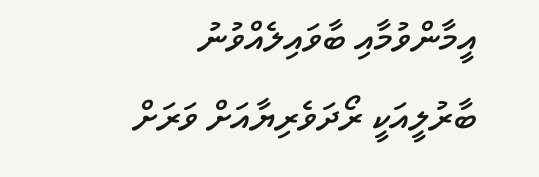އީމާންވުމާއި ބާވައިލެއްވުނު
ބާރުލީއަކީ ރޯދަވެރިޔާއަށް ވަރަށް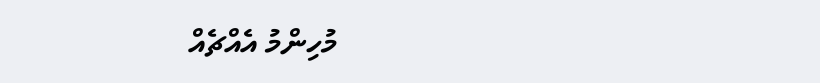މުހިންމު އެއްޗެއް